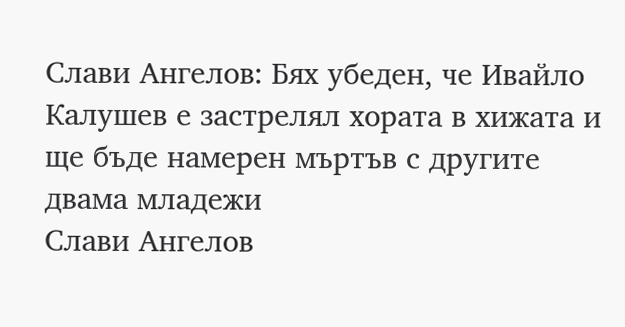Слави Ангелов: Бях убеден, че Ивайло Калушев е застрелял хората в хижата и ще бъде намерен мъртъв с другите двама младежи
Слави Ангелов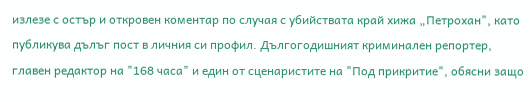излезе с остър и откровен коментар по случая с убийствата край хижа „Петрохан", като публикува дълъг пост в личния си профил. Дългогодишният криминален репортер, главен редактор на "168 часа" и един от сценаристите на "Под прикритие", обясни защо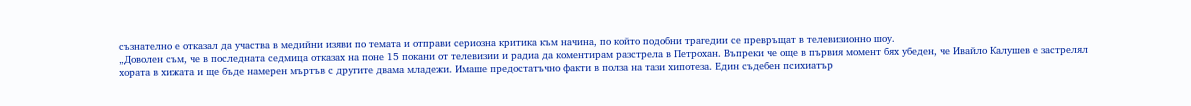съзнателно е отказал да участва в медийни изяви по темата и отправи сериозна критика към начина, по който подобни трагедии се превръщат в телевизионно шоу.
„Доволен съм, че в последната седмица отказах на поне 15 покани от телевизии и радиа да коментирам разстрела в Петрохан. Въпреки че още в първия момент бях убеден, че Ивайло Калушев е застрелял хората в хижата и ще бъде намерен мъртъв с другите двама младежи. Имаше предостатъчно факти в полза на тази хипотеза. Един съдебен психиатър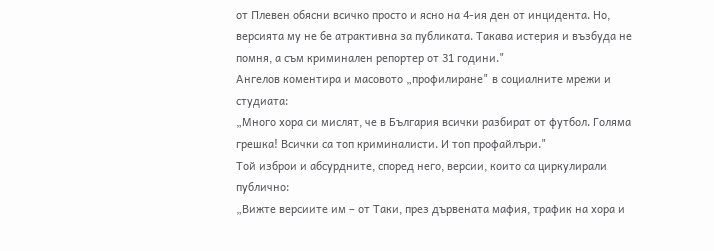от Плевен обясни всичко просто и ясно на 4-ия ден от инцидента. Но, версията му не бе атрактивна за публиката. Такава истерия и възбуда не помня, а съм криминален репортер от 31 години."
Ангелов коментира и масовото „профилиране" в социалните мрежи и студиата:
„Много хора си мислят, че в България всички разбират от футбол. Голяма грешка! Всички са топ криминалисти. И топ профайлъри."
Той изброи и абсурдните, според него, версии, които са циркулирали публично:
„Вижте версиите им – от Таки, през дървената мафия, трафик на хора и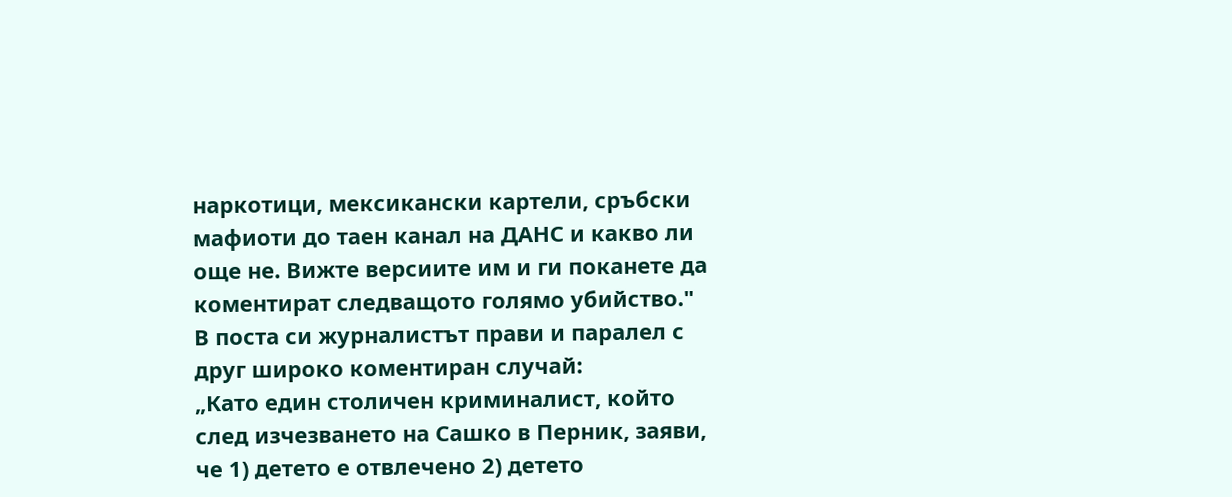наркотици, мексикански картели, сръбски мафиоти до таен канал на ДАНС и какво ли още не. Вижте версиите им и ги поканете да коментират следващото голямо убийство."
В поста си журналистът прави и паралел с друг широко коментиран случай:
„Като един столичен криминалист, който след изчезването на Сашко в Перник, заяви, че 1) детето е отвлечено 2) детето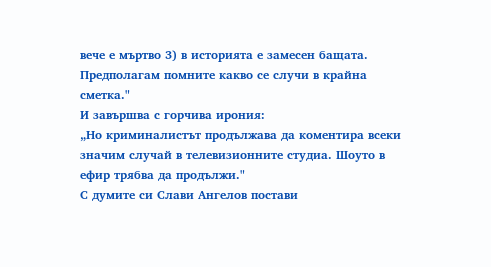вече е мъртво 3) в историята е замесен бащата. Предполагам помните какво се случи в крайна сметка."
И завършва с горчива ирония:
„Но криминалистът продължава да коментира всеки значим случай в телевизионните студиа. Шоуто в ефир трябва да продължи."
С думите си Слави Ангелов постави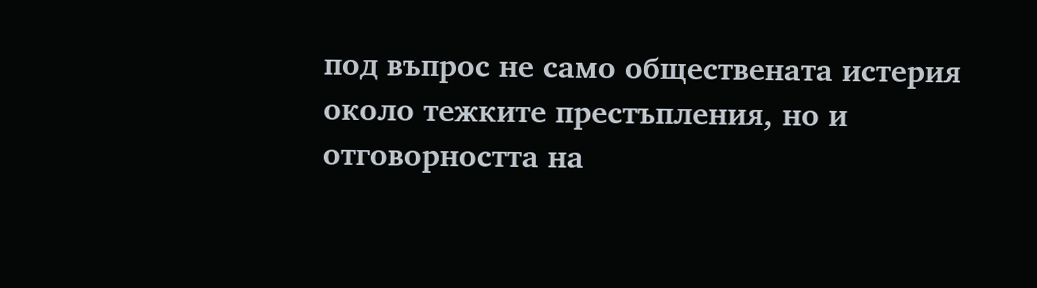под въпрос не само обществената истерия около тежките престъпления, но и отговорността на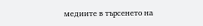медиите в търсенето на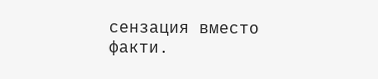сензация вместо факти.